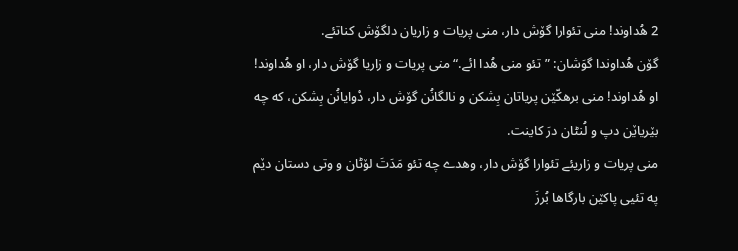2 هُداوند! منی تئوارا گۆش دار، منی پریات و زاریان دلگۆش کناتئے.
گۆن هُداوندا گوَشان: ”تئو منی هُدا ائے.“ منی پریات و زاریا گۆش دار، او هُداوند!
او هُداوند! منی برهکّێن پریاتان بِشکن و نالگانُن گۆش دار، دْوایانُن بِشکن، که چه بێریاێن دپ و لُنٹان درَ کاینت.
منی پریات و زاریئے تئوارا گۆش دار، وهدے چه تئو مَدَتَ لۆٹان و وتی دستان دێم په تئیی پاکێن بارگاها بُرزَ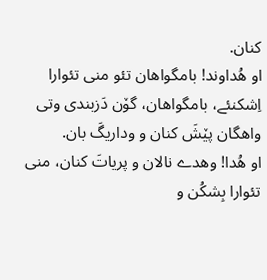کنان.
او هُداوند! بامگواهان تئو منی تئوارا اِشکنئے، بامگواهان، گۆن دَزبندی وتی واهگان پێشَ کنان و وداریگَ بان.
او هُدا! وهدے نالان و پریاتَ کنان، منی تئوارا بِشکُن و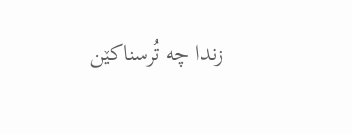زندا چه تُرسناکێن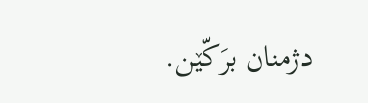دژمنان برَکّێن.